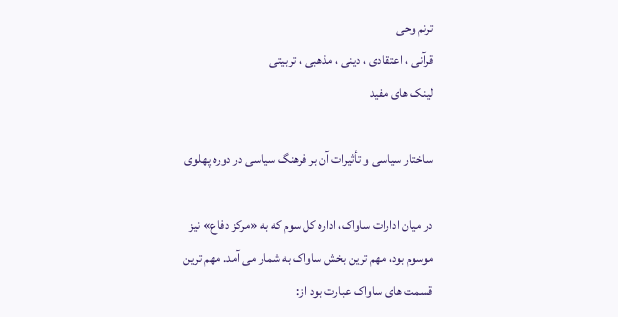ترنم وحی
قرآنی ، اعتقادی ، دینی ، مذهبی ، تربیتی
لینک های مفید

ساختار سیاسی و تأثیرات آن بر فرهنگ سیاسی در دوره پهلوی

در میان ادارات ساواک، اداره کل سوم که به «مرکز دفاع» نیز موسوم بود، مهم ترین بخش ساواک به شمار می آمد. مهم ترین قسمت های ساواک عبارت بود از: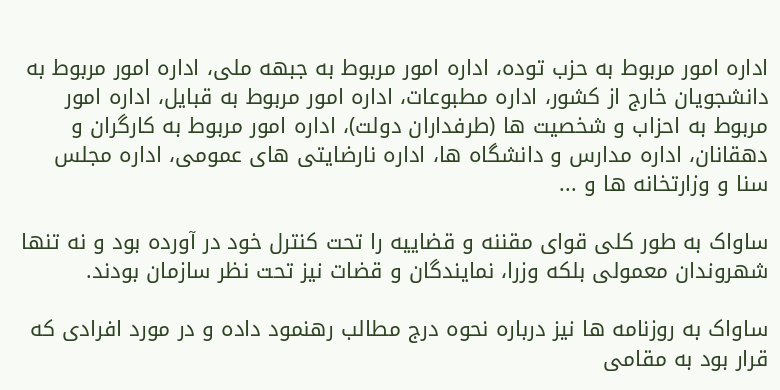اداره امور مربوط به حزب توده، اداره امور مربوط به جبهه ملی، اداره امور مربوط به دانشجویان خارج از کشور، اداره مطبوعات، اداره امور مربوط به قبایل، اداره امور مربوط به احزاب و شخصیت ها (طرفداران دولت)، اداره امور مربوط به کارگران و دهقانان، اداره مدارس و دانشگاه ها، اداره نارضایتی های عمومی، اداره مجلس سنا و وزارتخانه ها و ...

ساواک به طور کلی قوای مقننه و قضاییه را تحت کنترل خود در آورده بود و نه تنها شهروندان معمولی بلکه وزرا، نمایندگان و قضات نیز تحت نظر سازمان بودند.

ساواک به روزنامه ها نیز درباره نحوه درج مطالب رهنمود داده و در مورد افرادی که قرار بود به مقامی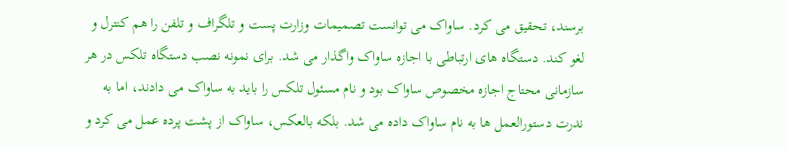برسند، تحقیق می کرد. ساواک می توانست تصمیمات وزارت پست و تلگراف و تلفن را هم کنترل و لغو کند. دستگاه های ارتباطی با اجازه ساواک واگذار می شد. برای نمونه نصب دستگاه تلکس در هر سازمانی محتاج اجازه مخصوص ساواک بود و نام مسئول تلکس را باید به ساواک می دادند، اما به ندرت دستورالعمل ها به نام ساواک داده می شد. بلکه بالعکس، ساواک از پشت پرده عمل می کرد و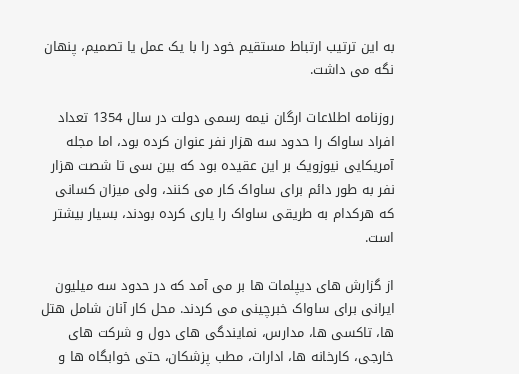به این ترتیب ارتباط مستقیم خود را با یک عمل یا تصمیم، پنهان نگه می داشت.

روزنامه اطلاعات ارگان نیمه رسمی دولت در سال 1354 تعداد افراد ساواک را حدود سه هزار نفر عنوان کرده بود، اما مجله آمریکایی نیوزویک بر این عقیده بود که بین سی تا شصت هزار نفر به طور دائم برای ساواک کار می کنند، ولی میزان کسانی که هرکدام به طریقی ساواک را یاری کرده بودند، بسیار بیشتر است.

از گزارش های دیپلمات ها بر می آمد که در حدود سه میلیون ایرانی برای ساواک خبرچینی می کردند. محل کار آنان شامل هتل ها، تاکسی ها، مدارس، نمایندگی های دول و شرکت های خارجی، کارخانه ها، ادارات، مطب پزشکان، حتی خوابگاه ها و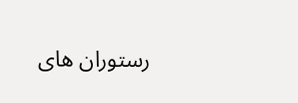رستوران های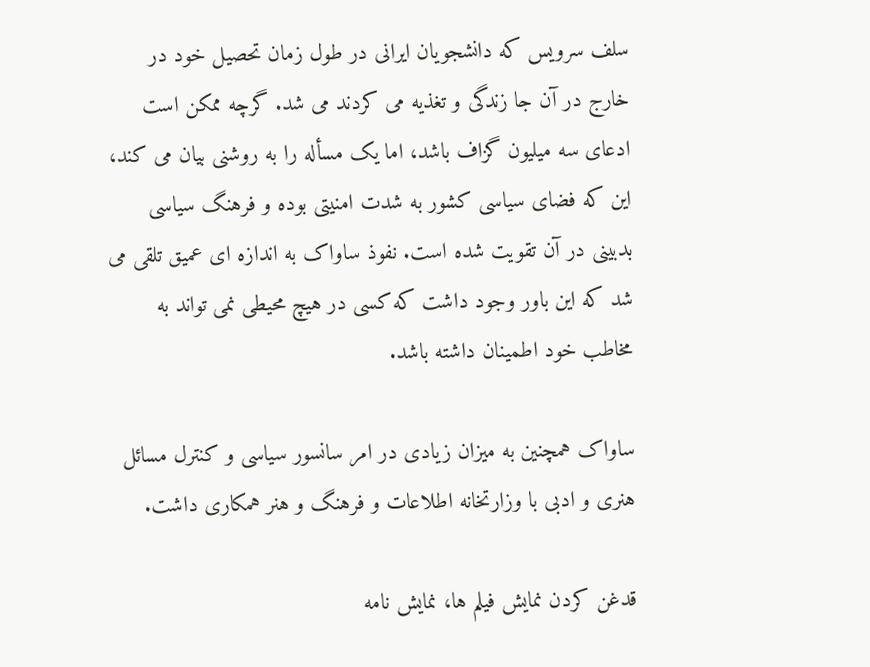سلف سرویس که دانشجویان ایرانی در طول زمان تحصیل خود در خارج در آن جا زندگی و تغذیه می کردند می شد. گرچه ممکن است ادعای سه میلیون گزاف باشد، اما یک مسأله را به روشنی بیان می کند، این که فضای سیاسی کشور به شدت امنیتی بوده و فرهنگ سیاسی بدبینی در آن تقویت شده است. نفوذ ساواک به اندازه ای عمیق تلقی می شد که این باور وجود داشت که کسی در هیچ محیطی نمی تواند به مخاطب خود اطمینان داشته باشد.

ساواک همچنین به میزان زیادی در امر سانسور سیاسی و کنترل مسائل هنری و ادبی با وزارتخانه اطلاعات و فرهنگ و هنر همکاری داشت.

قدغن کردن نمایش فیلم ها، نمایش نامه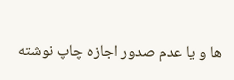ها و یا عدم صدور اجازه چاپ نوشته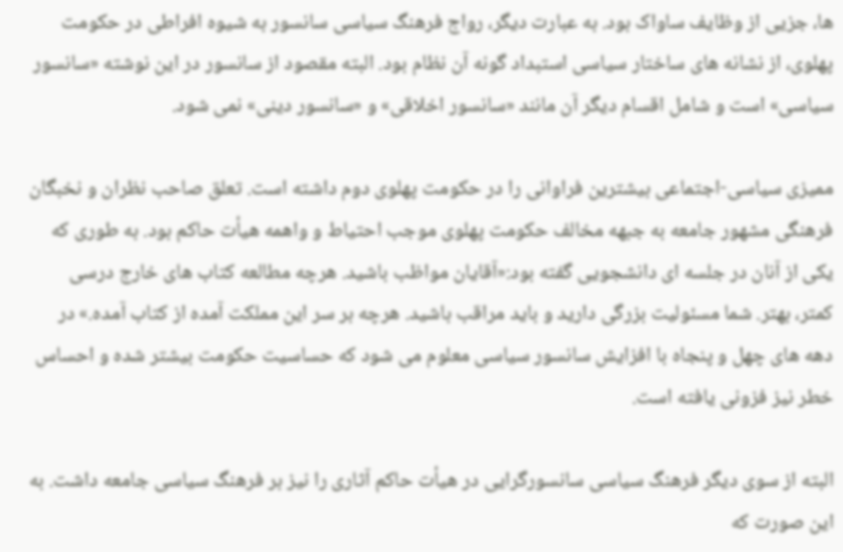ها، جزیی از وظایف ساواک بود. به عبارت دیگر، رواج فرهنگ سیاسی سانسور به شیوه افراطی در حکومت پهلوی، از نشانه های ساختار سیاسی استبداد گونه آن نظام بود. البته مقصود از سانسور در این نوشته «سانسور سیاسی» است و شامل اقسام دیگر آن مانند «سانسور اخلاقی» و «سانسور دینی» نمی شود.

ممیزی سیاسی-اجتماعی بیشترین فراوانی را در حکومت پهلوی دوم داشته است. تعلق صاحب نظران و نخبگان فرهنگی مشهور جامعه به جبهه مخالف حکومت پهلوی موجب احتیاط و واهمه هیأت حاکم بود. به طوری که یکی از آنان در جلسه ای دانشجویی گفته بود:«آقایان مواظب باشید. هرچه مطالعه کتاب های خارج درسی کمتر، بهتر. شما مسئولیت بزرگی دارید و باید مراقب باشید. هرچه بر سر این مملکت آمده از کتاب آمده.» در دهه های چهل و پنجاه با افزایش سانسور سیاسی معلوم می شود که حساسیت حکومت بیشتر شده و احساس خطر نیز فزونی یافته است.

البته از سوی دیگر فرهنگ سیاسی سانسورگرایی در هیأت حاکم آثاری را نیز بر فرهنگ سیاسی جامعه داشت. به این صورت که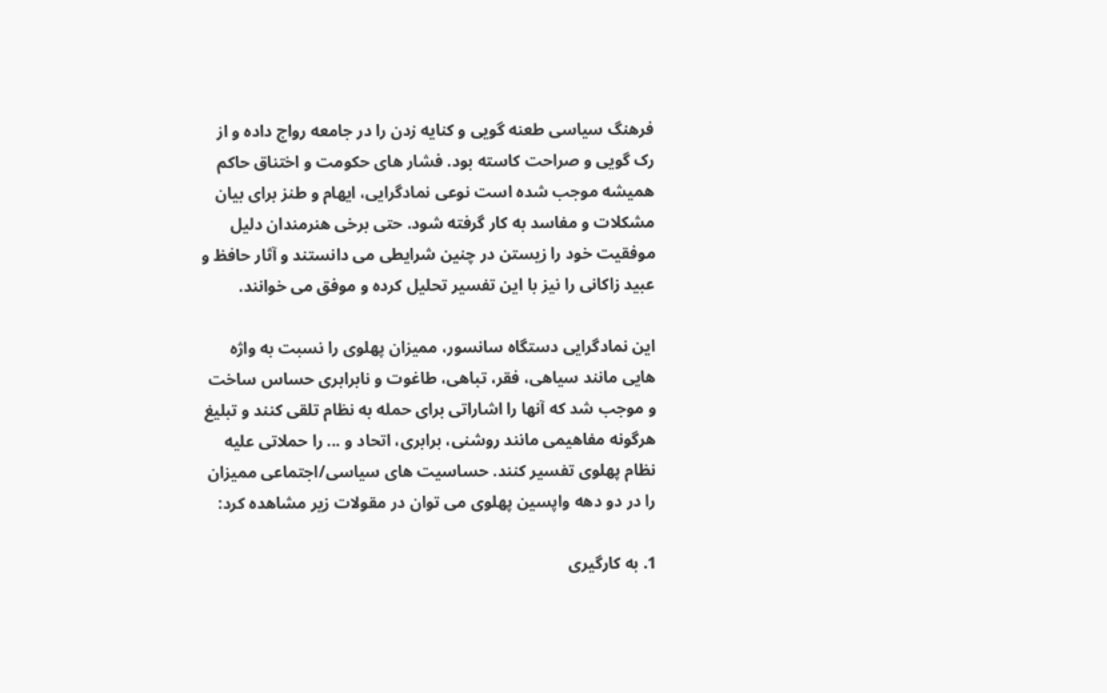فرهنگ سیاسی طعنه گویی و کنایه زدن را در جامعه رواج داده و از رک گویی و صراحت کاسته بود. فشار های حکومت و اختناق حاکم همیشه موجب شده است نوعی نمادگرایی، ایهام و طنز برای بیان مشکلات و مفاسد به کار گرفته شود. حتی برخی هنرمندان دلیل موفقیت خود را زیستن در چنین شرایطی می دانستند و آثار حافظ و عبید زاکانی را نیز با این تفسیر تحلیل کرده و موفق می خوانند.

این نمادگرایی دستگاه سانسور، ممیزان پهلوی را نسبت به واژه هایی مانند سیاهی، فقر، تباهی، طاغوت و نابرابری حساس ساخت و موجب شد که آنها را اشاراتی برای حمله به نظام تلقی کنند و تبلیغ هرگونه مفاهیمی مانند روشنی، برابری، اتحاد و ... را حملاتی علیه نظام پهلوی تفسیر کنند. حساسیت های سیاسی/اجتماعی ممیزان را در دو دهه واپسین پهلوی می توان در مقولات زیر مشاهده کرد:

1. به کارگیری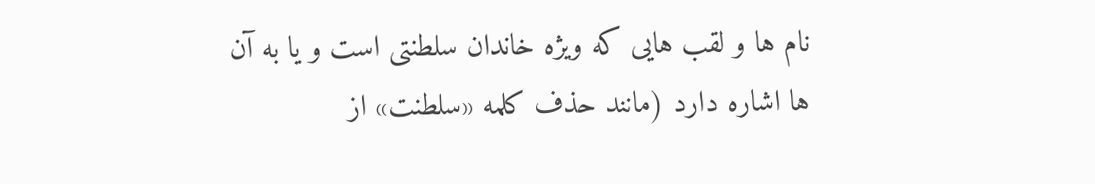نام ها و لقب هایی که ویژه خاندان سلطنتی است و یا به آن ها اشاره دارد (مانند حذف کلمه «سلطنت» از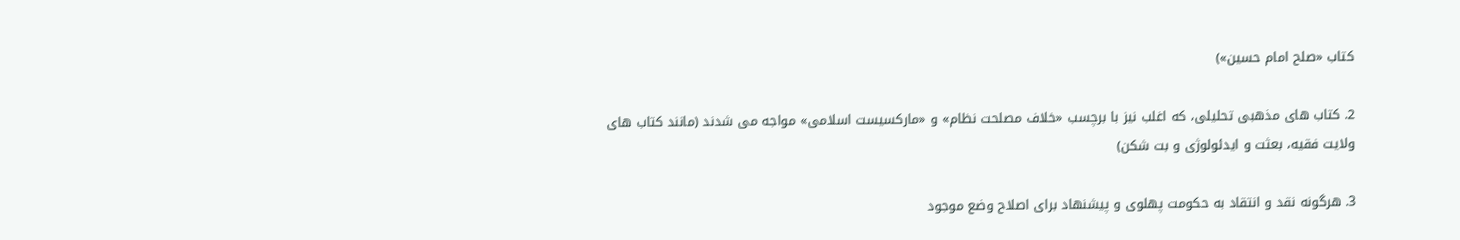کتاب «صلح امام حسین»)

2. کتاب های مذهبی تحلیلی، که اغلب نیز با برچسب «خلاف مصلحت نظام» و «مارکسیست اسلامی» مواجه می شدند (مانند کتاب های ولایت فقیه، بعثت و ایدئولوژی و بت شکن)

3. هرگونه نقد و انتقاد به حکومت پهلوی و پیشنهاد برای اصلاح وضع موجود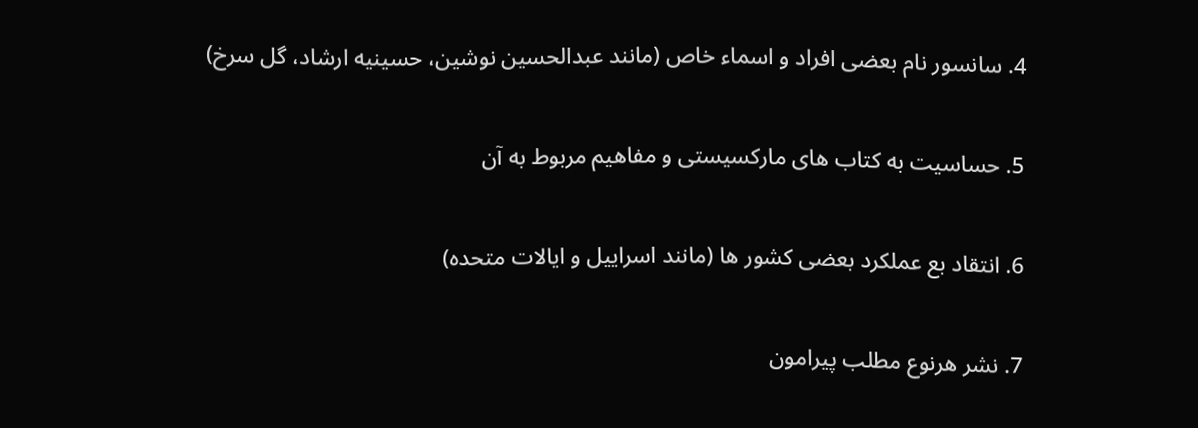4. سانسور نام بعضی افراد و اسماء خاص (مانند عبدالحسین نوشین، حسینیه ارشاد، گل سرخ)

5. حساسیت به کتاب های مارکسیستی و مفاهیم مربوط به آن

6. انتقاد بع عملکرد بعضی کشور ها (مانند اسراییل و ایالات متحده)

7. نشر هرنوع مطلب پیرامون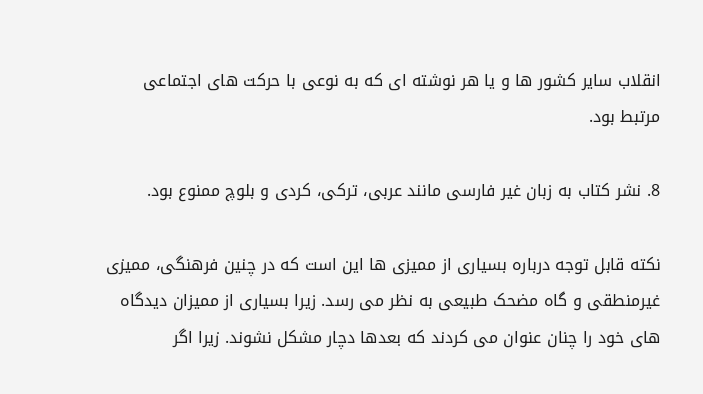انقلاب سایر کشور ها و یا هر نوشته ای که به نوعی با حرکت های اجتماعی مرتبط بود.

8. نشر کتاب به زبان غیر فارسی مانند عربی، ترکی، کردی و بلوچ ممنوع بود.

نکته قابل توجه درباره بسیاری از ممیزی ها این است که در چنین فرهنگی، ممیزی غیرمنطقی و گاه مضحک طبیعی به نظر می رسد. زیرا بسیاری از ممیزان دیدگاه های خود را چنان عنوان می کردند که بعدها دچار مشکل نشوند. زیرا اگر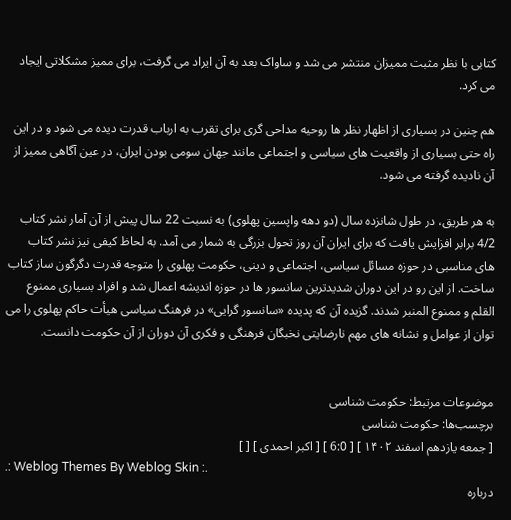کتابی با نظر مثبت ممیزان منتشر می شد و ساواک بعد به آن ایراد می گرفت، برای ممیز مشکلاتی ایجاد می کرد.

هم چنین در بسیاری از اظهار نظر ها روحیه مداحی گری برای تقرب به ارباب قدرت دیده می شود و در این راه حتی بسیاری از واقعیت های سیاسی و اجتماعی مانند جهان سومی بودن ایران، در عین آگاهی ممیز از آن نادیده گرفته می شود.

به هر طریق، در طول شانزده سال (دو دهه واپسین پهلوی) به نسبت 22 سال پیش از آن آمار نشر کتاب 4/2 برابر افزایش یافت که برای ایران آن روز تحول بزرگی به شمار می آمد. به لحاظ کیفی نیز نشر کتاب های مناسبی در حوزه مسائل سیاسی، اجتماعی و دینی، حکومت پهلوی را متوجه قدرت دگرگون ساز کتاب ساخت. از این رو در این دوران شدیدترین سانسور ها در حوزه اندیشه اعمال شد و افراد بسیاری ممنوع القلم و ممنوع المنبر شدند. گزیده آن که پدیده «سانسور گرایی» در فرهنگ سیاسی هیأت حاکم پهلوی را می توان از عوامل و نشانه های مهم نارضایتی نخبگان فرهنگی و فکری آن دوران از آن حکومت دانست.


موضوعات مرتبط: حکومت شناسی
برچسب‌ها: حکومت شناسی
[ جمعه یازدهم اسفند ۱۴۰۲ ] [ 6:0 ] [ اکبر احمدی ] [ ]
.: Weblog Themes By Weblog Skin :.
درباره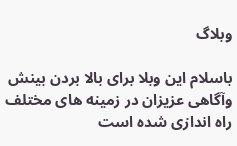وبلاگ

باسلام این وبلا برای بالا بردن بینش وآگاهی عزیزان در زمینه های مختلف راه اندازی شده است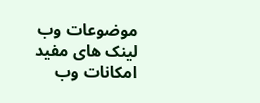موضوعات وب
لینک های مفید
امکانات وب